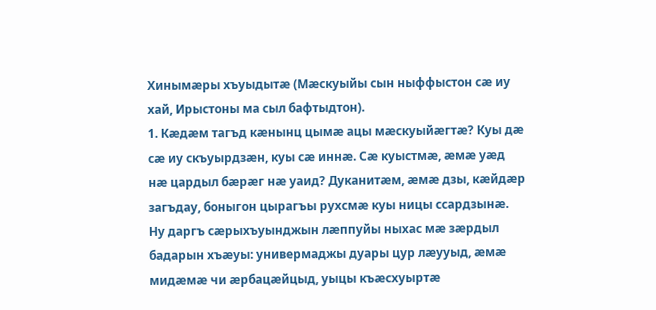Хинымæры хъуыдытæ (Мæскуыйы сын ныффыстон сæ иу хай, Ирыстоны ма сыл бафтыдтон).
1. Кæдæм тагъд кæнынц цымæ ацы мæскуыйæгтæ? Куы дæ сæ иу скъуырдзæн, куы сæ иннæ. Сæ куыстмæ, æмæ уæд нæ цардыл бæрæг нæ уаид? Дуканитæм, æмæ дзы, кæйдæр загъдау, боныгон цырагъы рухсмæ куы ницы ссардзынæ. Ну даргъ сæрыхъуынджын лæппуйы ныхас мæ зæрдыл бадарын хъæуы: универмаджы дуары цур лæууыд, æмæ мидæмæ чи æрбацæйцыд, уыцы къæсхуыртæ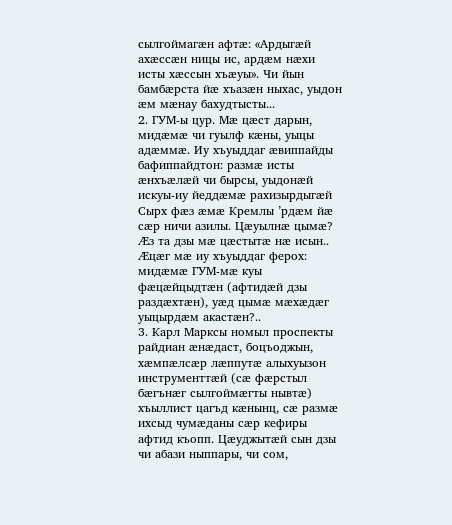сылгоймагæн афтæ: «Ардыгæй ахæссæн ницы ис, ардæм нæхи исты хæссын хъæуы». Чи йын бамбæрста йæ хъазæн ныхас, уыдон æм мæнау бахудтысты...
2. ГУМ-ы цур. Мæ цæст дарын, мидæмæ чи гуылф кæны, уыцы адæммæ. Иу хъуыддаг æвиппайды бафиппайдтон: размæ исты æнхъæлæй чи бырсы, уыдонæй искуы-иу йеддæмæ рахизырдыгæй Сырх фæз æмæ Кремлы ’рдæм йæ сæр ничи азилы. Цæуылнæ цымæ? Æз та дзы мæ цæстытæ нæ исын.. Æцæг мæ иу хъуыддаг ферох: мидæмæ ГУМ-мæ куы фæцæйцыдтæн (афтидæй дзы раздæхтæн), уæд цымæ мæхæдæг уыцырдæм акастæн?..
3. Карл Марксы номыл проспекты райдиан æнæдаст, боцъоджын, хæмпæлсæр лæппутæ алыхуызон инструменттæй (сæ фæрстыл бæгънæг сылгоймæгты нывтæ) хъыллист цагъд кæнынц, сæ размæ ихсыд чумæданы сæр кефиры афтид къопп. Цæуджытæй сын дзы чи абази ныппары, чи сом,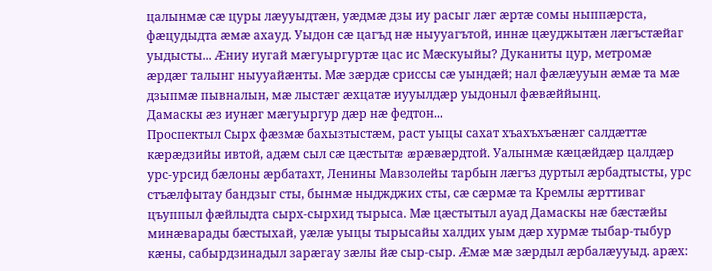цалынмæ сæ цуры лæууыдтæн, уæдмæ дзы иу расыг лæг æртæ сомы ныппæрста, фæцудыдта æмæ ахауд. Уыдон сæ цагъд нæ ныууагътой, иннæ цæуджытæн лæгъстæйаг уыдысты... Æниу иугай мæгуыргуртæ цас ис Мæскуыйы? Дуканиты цур, метромæ æрдæг талынг ныууайæнты. Мæ зæрдæ сриссы сæ уындæй; нал фæлæууын æмæ та мæ дзыпмæ пывналын, мæ лыстæг æхцатæ иууылдæр уыдоныл фæвæййынц.
Дамаскы æз иунæг мæгуыргур дæр нæ федтон...
Проспектыл Сырх фæзмæ бахызтыстæм, раст уыцы сахат хъахъхъæнæг салдæттæ кæрæдзийы ивтой, адæм сыл сæ цæстытæ æрæвæрдтой. Уалынмæ кæцæйдæр цалдæр урс-урсид бæлоны æрбатахт, Ленины Мавзолейы тарбын лæгъз дуртыл æрбадтысты, урс стъæлфытау бандзыг сты, бынмæ ныджджих сты, сæ сæрмæ та Кремлы æрттиваг цъуппыл фæйлыдта сырх-сырхид тырыса. Мæ цæстытыл ауад Дамаскы нæ бæстæйы минæварады бæстыхай, уæлæ уыцы тырысайы халдих уым дæр хурмæ тыбар-тыбур кæны, сабырдзинадыл зарæгау зæлы йæ сыр-сыр. Æмæ мæ зæрдыл æрбалæууыд. арæх: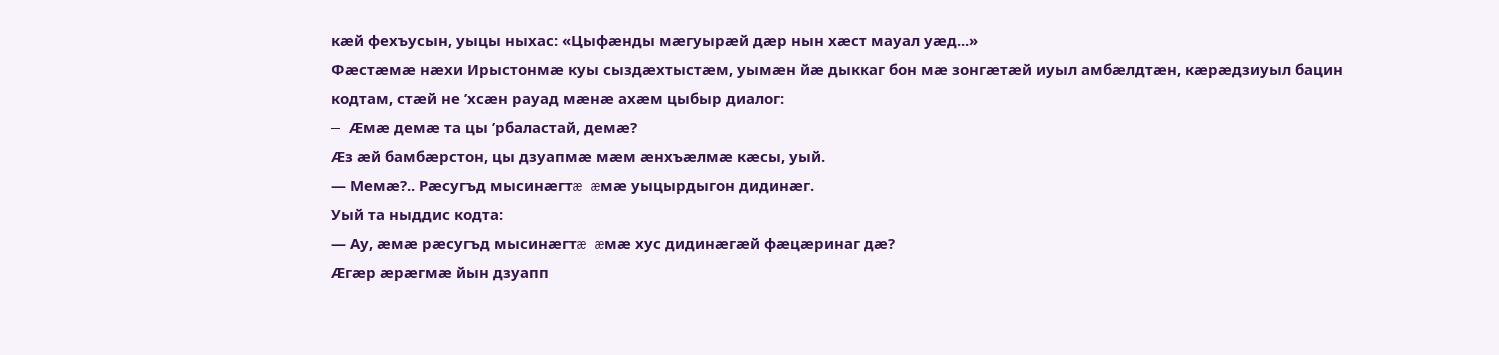кæй фехъусын, уыцы ныхас: «Цыфæнды мæгуырæй дæр нын хæст мауал уæд...»
Фæстæмæ нæхи Ирыстонмæ куы сыздæхтыстæм, уымæн йæ дыккаг бон мæ зонгæтæй иуыл амбæлдтæн, кæрæдзиуыл бацин кодтам, стæй не ’хсæн рауад мæнæ ахæм цыбыр диалог:
— Æмæ демæ та цы ’рбаластай, демæ?
Æз æй бамбæрстон, цы дзуапмæ мæм æнхъæлмæ кæсы, уый.
— Мемæ?.. Рæсугъд мысинæгтæ æмæ уыцырдыгон дидинæг.
Уый та ныддис кодта:
— Ау, æмæ рæсугъд мысинæгтæ æмæ хус дидинæгæй фæцæринаг дæ?
Æгæр æрæгмæ йын дзуапп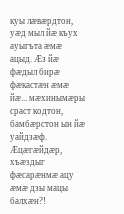куы лæвæрдтон, уæд мыл йæ къух ауыгъта æмæ ацыд. Æз йæ фæдыл бирæ фæкастæн æмæ йæ... мæхинымæры сраст кодтон, бамбæрстон ын йæ уайдзæф. Æцæгæйдæр, хъæздыг фæсарæнмæ ацу æмæ дзы мацы балхæн?!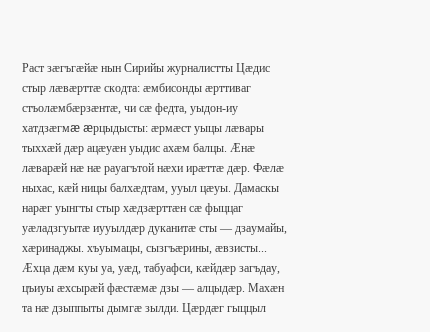Раст зæгъгæйæ нын Сирийы журналистты Цæдис стыр лæвæрттæ скодта: æмбисонды æрттиваг стъолæмбæрзæнтæ, чи сæ федта, уыдон-иу хатдзæгмæ æрцыдысты: æрмæст уыцы лæвары тыххæй дæр ацæуæн уыдис ахæм балцы. Æнæ лæварæй нæ нæ рауагътой нæхи ирæттæ дæр. Фæлæ ныхас, кæй ницы балхæдтам, ууыл цæуы. Дамаскы нарæг уынгты стыр хæдзæрттæн сæ фыццаг уæладзгуытæ иууылдæр дуканитæ сты — дзаумайы, хæринаджы. хъуымацы, сызгъæрины, æвзисты... Æхца дæм куы уа, уæд, табуафси, кæйдæр загъдау, цъиуы æхсырæй фæстæмæ дзы — алцыдæр. Махæн та нæ дзыппыты дымгæ зылди. Цæрдæг гыццыл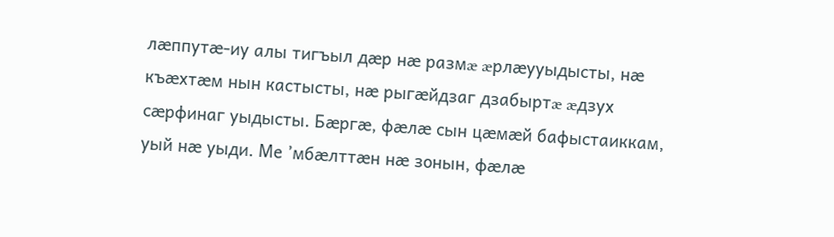лæппутæ-иу алы тигъыл дæр нæ размæ æрлæууыдысты, нæ къæхтæм нын кастысты, нæ рыгæйдзаг дзабыртæ æдзух сæрфинаг уыдысты. Бæргæ, фæлæ сын цæмæй бафыстаиккам, уый нæ уыди. Ме ’мбæлттæн нæ зонын, фæлæ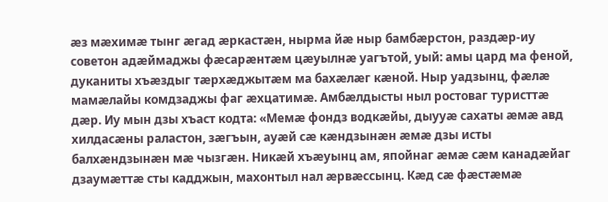æз мæхимæ тынг æгад æркастæн, нырма йæ ныр бамбæрстон, раздæр-иу советон адæймаджы фæсарæнтæм цæуылнæ уагътой, уый: амы цард ма феной, дуканиты хъæздыг тæрхæджытæм ма бахæлæг кæной. Ныр уадзынц, фæлæ мамæлайы комдзаджы фаг æхцатимæ. Амбæлдысты ныл ростоваг туристтæ дæр. Иу мын дзы хъаст кодта: «Мемæ фондз водкæйы, дыууæ сахаты æмæ авд хилдасæны раластон, зæгъын, ауæй сæ кæндзынæн æмæ дзы исты балхæндзынæн мæ чызгæн. Никæй хъæуынц ам, япойнаг æмæ сæм канадæйаг дзаумæттæ сты кадджын, махонтыл нал æрвæссынц. Кæд сæ фæстæмæ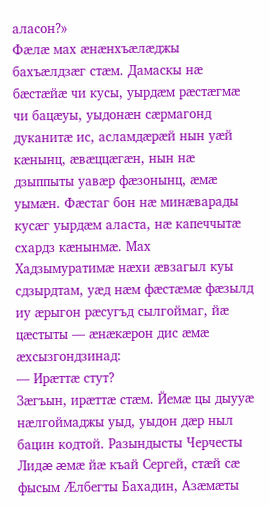аласон?»
Фæлæ мах æнæнхъæлæджы бахъæлдзæг стæм. Дамаскы нæ бæстæйæ чи кусы, уырдæм рæстæгмæ чи бацæуы, уыдонæн сæрмагонд дуканитæ ис, асламдæрæй нын уæй кæнынц, æвæццæгæн, нын нæ дзыппыты уавæр фæзонынц, æмæ уымæн. Фæстаг бон нæ минæварады кусæг уырдæм аласта, нæ капеччытæ схардз кæнынмæ. Мах Хадзымуратимæ нæхи æвзагыл куы сдзырдтам, уæд нæм фæстæмæ фæзылд иу æрыгон рæсугъд сылгоймаг, йæ цæстыты — æнæкæрон дис æмæ æхсызгондзинад:
— Ирæттæ стут?
Зæгъын, ирæттæ стæм. Йемæ цы дыууæ нæлгоймаджы уыд, уыдон дæр ныл бацин кодтой. Разындысты Черчесты Лидæ æмæ йæ къай Сергей, стæй сæ фысым Æлбегты Бахадин, Азæмæты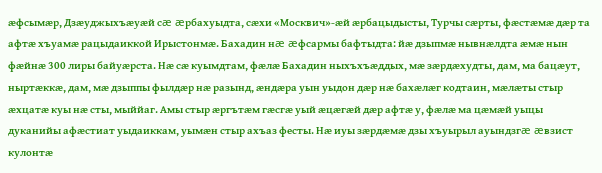æфсымæр, Дзæуджыхъæуæй сæ æрбахуыдта, сæхи «Москвич»-æй æрбацыдысты, Турчы сæрты, фæстæмæ дæр та афтæ хъуамæ рацыдаиккой Ирыстонмæ. Бахадин нæ æфсармы бафтыдта: йæ дзыпмæ нывнæлдта æмæ нын фæйнæ 300 лиры байуæрста. Нæ сæ куымдтам, фæлæ Бахадин ныхъхъæддых, мæ зæрдæхудты, дам, ма бацæут, ныртæккæ, дам, мæ дзыппы фылдæр нæ разынд, æндæра уын уыдон дæр нæ бахæлæг кодтаин, мæлæты стыр æхцатæ куы нæ сты, мыййаг. Амы стыр æргътæм гæсгæ уый æцæгæй дæр афтæ у, фæлæ ма цæмæй уыцы дуканийы афæстиат уыдаиккам, уымæн стыр ахъаз фесты. Нæ иуы зæрдæмæ дзы хъуырыл ауындзгæ æвзист кулонтæ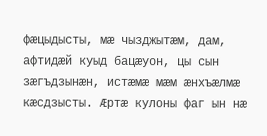фæцыдысты, мæ чызджытæм, дам, афтидæй куыд бацæуон, цы сын зæгъдзынæн, истæмæ мæм æнхъæлмæ кæсдзысты. Æртæ кулоны фаг ын нæ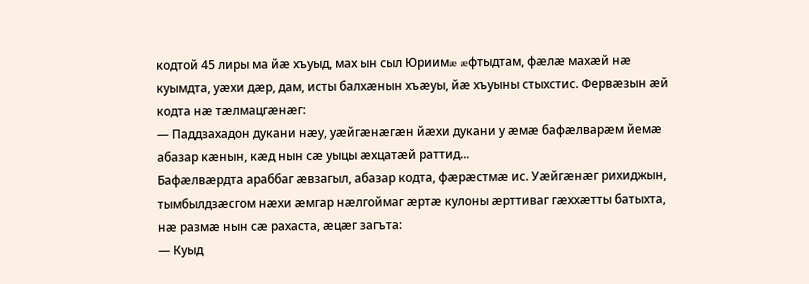кодтой 45 лиры ма йæ хъуыд, мах ын сыл Юриимæ æфтыдтам, фæлæ махæй нæ куымдта, уæхи дæр, дам, исты балхæнын хъæуы, йæ хъуыны стыхстис. Фервæзын æй кодта нæ тæлмацгæнæг:
— Паддзахадон дукани нæу, уæйгæнæгæн йæхи дукани у æмæ бафæлварæм йемæ абазар кæнын, кæд нын сæ уыцы æхцатæй раттид...
Бафæлвæрдта араббаг æвзагыл, абазар кодта, фæрæстмæ ис. Уæйгæнæг рихиджын, тымбылдзæсгом нæхи æмгар нæлгоймаг æртæ кулоны æрттиваг гæххæтты батыхта, нæ размæ нын сæ рахаста, æцæг загъта:
— Куыд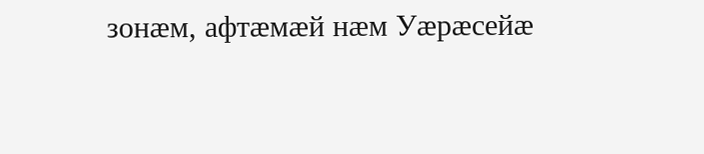зонæм, афтæмæй нæм Уæрæсейæ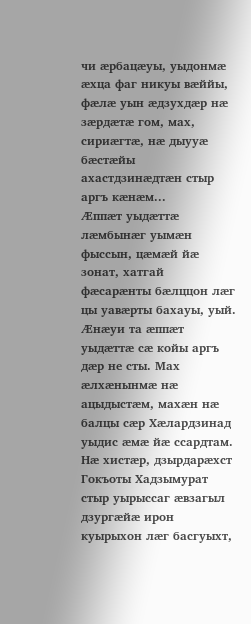чи æрбацæуы, уыдонмæ æхца фаг никуы вæййы, фæлæ уын æдзухдæр нæ зæрдæтæ гом, мах, сириæгтæ, нæ дыууæ бæстæйы ахастдзинæдтæн стыр аргъ кæнæм...
Æппæт уыдæттæ лæмбынæг уымæн фыссын, цæмæй йæ зонат, хатгай фæсарæнты бæлццон лæг цы уавæрты бахауы, уый. Æнæуи та æппæт уыдæттæ сæ койы аргъ дæр не сты. Мах æлхæнынмæ нæ ацыдыстæм, махæн нæ балцы сæр Хæлардзинад уыдис æмæ йæ ссардтам. Нæ хистæр, дзырдарæхст Гокъоты Хадзымурат стыр уырыссаг æвзагыл дзургæйæ ирон куырыхон лæг басгуыхт,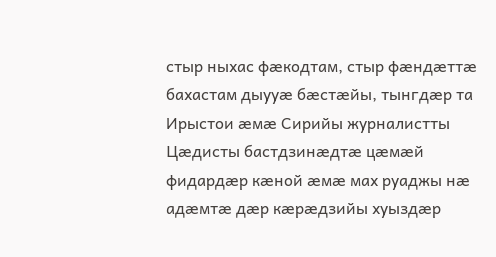стыр ныхас фæкодтам, стыр фæндæттæ бахастам дыууæ бæстæйы, тынгдæр та Ирыстои æмæ Сирийы журналистты Цæдисты бастдзинæдтæ цæмæй фидардæр кæной æмæ мах руаджы нæ адæмтæ дæр кæрæдзийы хуыздæр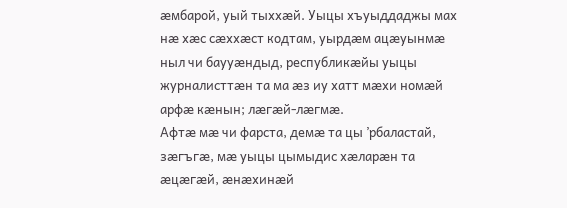æмбарой, уый тыххæй. Уыцы хъуыддаджы мах нæ хæс сæххæст кодтам, уырдæм ацæуынмæ ныл чи баууæндыд, республикæйы уыцы журналисттæн та ма æз иу хатт мæхи номæй арфæ кæнын; лæгæй-лæгмæ.
Афтæ мæ чи фарста, демæ та цы ’рбаластай, зæгъгæ, мæ уыцы цымыдис хæларæн та æцæгæй, æнæхинæй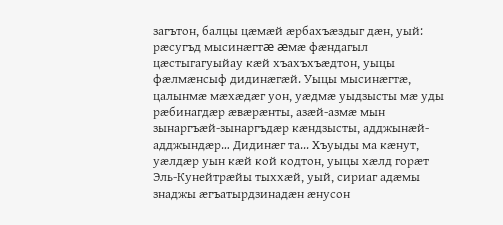загътон, балцы цæмæй æрбахъæздыг дæн, уый: рæсугъд мысинæгтæ æмæ фæндагыл цæстыгагуыйау кæй хъахъхъæдтон, уыцы фæлмæнсыф дидинæгæй. Уыцы мысинæгтæ, цалынмæ мæхæдæг уон, уæдмæ уыдзысты мæ уды рæбинагдæр æвæрæнты, азæй-азмæ мын зынаргъæй-зынаргъдæр кæндзысты, адджынæй-адджындæр… Дидинæг та... Хъуыды ма кæнут, уæлдæр уын кæй кой кодтон, уыцы хæлд горæт Эль-Кунейтрæйы тыххæй, уый, сириаг адæмы знаджы æгъатырдзинадæн æнусон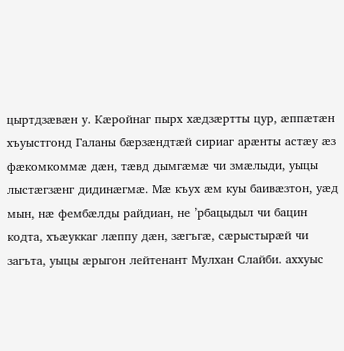цыртдзæвæн у. Кæройнаг пырх хæдзæртты цур, æппæтæн хъуыстгонд Галаны бæрзæндтæй сириаг арæнты астæу æз фæкомкоммæ дæн, тæвд дымгæмæ чи змæлыди, уыцы лыстæгзæнг дидинæгмæ. Мæ къух æм куы баивæзтон, уæд мын, нæ фембæлды райдиан, не ’рбацыдыл чи бацин кодта, хъæуккаг лæппу дæн, зæгъгæ, сæрыстырæй чи загъта, уыцы æрыгон лейтенант Мулхан Слайби. аххуыс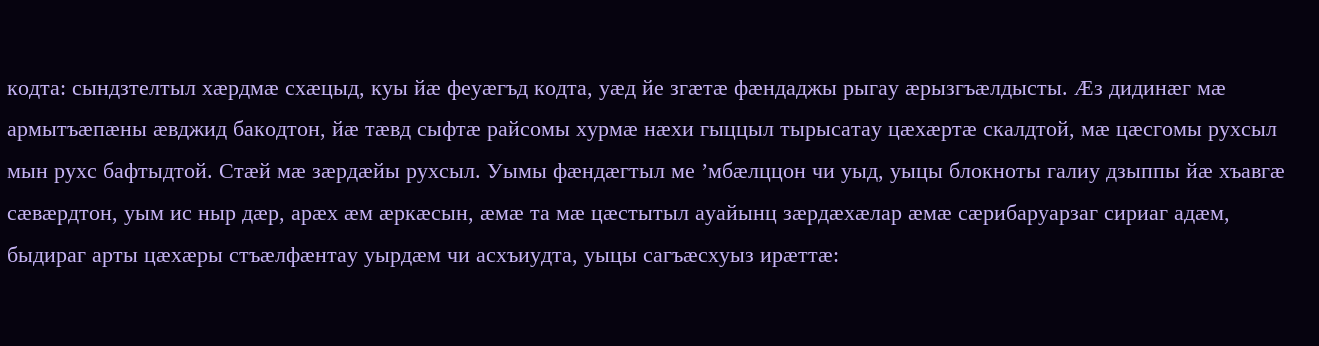кодта: сындзтелтыл хæрдмæ схæцыд, куы йæ феуæгъд кодта, уæд йе згæтæ фæндаджы рыгау æрызгъæлдысты. Æз дидинæг мæ армытъæпæны æвджид бакодтон, йæ тæвд сыфтæ райсомы хурмæ нæхи гыццыл тырысатау цæхæртæ скалдтой, мæ цæсгомы рухсыл мын рухс бафтыдтой. Стæй мæ зæрдæйы рухсыл. Уымы фæндæгтыл ме ’мбæлццон чи уыд, уыцы блокноты галиу дзыппы йæ хъавгæ сæвæрдтон, уым ис ныр дæр, арæх æм æркæсын, æмæ та мæ цæстытыл ауайынц зæрдæхæлар æмæ сæрибаруарзаг сириаг адæм, быдираг арты цæхæры стъæлфæнтау уырдæм чи асхъиудта, уыцы сагъæсхуыз ирæттæ: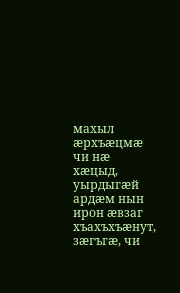махыл æрхъæцмæ чи нæ хæцыд, уырдыгæй ардæм нын ирон æвзаг хъахъхъæнут, зæгъгæ, чи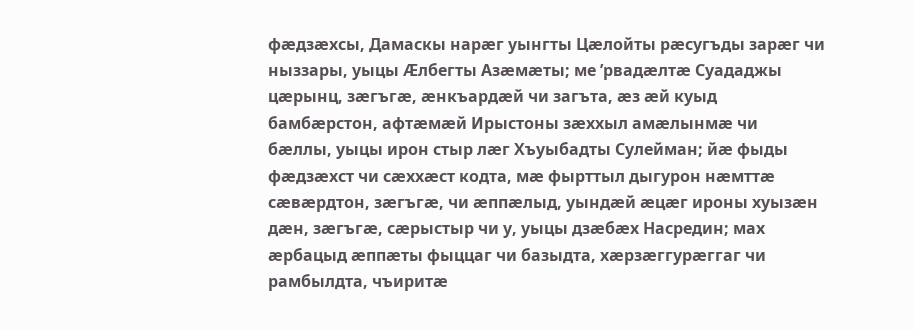фæдзæхсы, Дамаскы нарæг уынгты Цæлойты рæсугъды зарæг чи ныззары, уыцы Æлбегты Азæмæты; ме ’рвадæлтæ Суададжы цæрынц, зæгъгæ, æнкъардæй чи загъта, æз æй куыд бамбæрстон, афтæмæй Ирыстоны зæххыл амæлынмæ чи бæллы, уыцы ирон стыр лæг Хъуыбадты Сулейман; йæ фыды фæдзæхст чи сæххæст кодта, мæ фырттыл дыгурон нæмттæ сæвæрдтон, зæгъгæ, чи æппæлыд, уындæй æцæг ироны хуызæн дæн, зæгъгæ, сæрыстыр чи у, уыцы дзæбæх Насредин; мах æрбацыд æппæты фыццаг чи базыдта, хæрзæггурæггаг чи рамбылдта, чъиритæ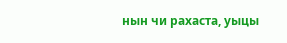нын чи рахаста, уыцы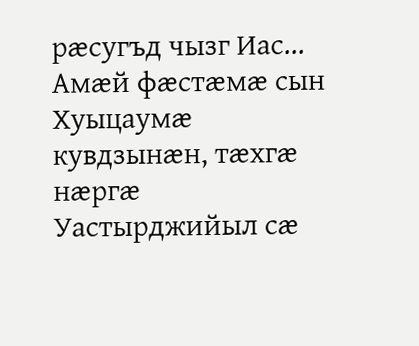рæсугъд чызг Иас... Амæй фæстæмæ сын Хуыцаумæ кувдзынæн, тæхгæ нæргæ Уастырджийыл сæ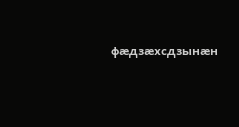фæдзæхсдзынæн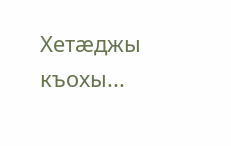Хетæджы къохы...